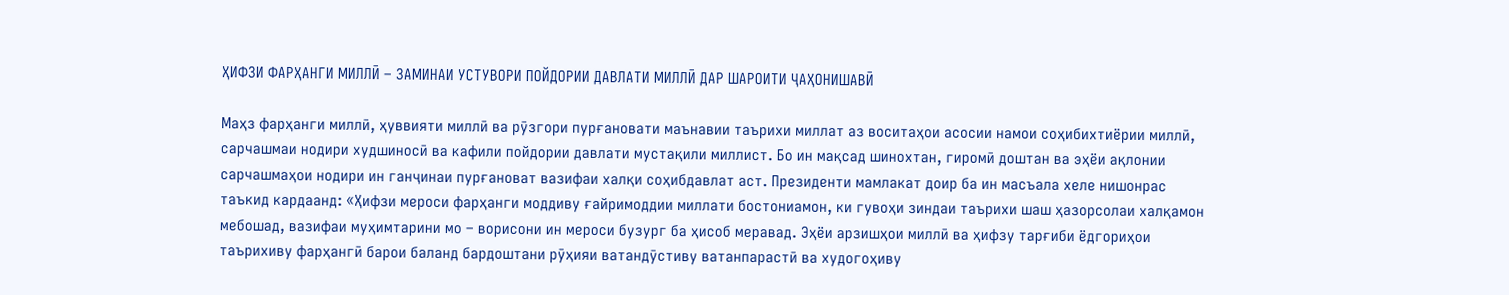ҲИФЗИ ФАРҲАНГИ МИЛЛӢ – ЗАМИНАИ УСТУВОРИ ПОЙДОРИИ ДАВЛАТИ МИЛЛӢ ДАР ШАРОИТИ ҶАҲОНИШАВӢ

Маҳз фарҳанги миллӣ, ҳуввияти миллӣ ва рӯзгори пурғановати маънавии таърихи миллат аз воситаҳои асосии намои соҳибихтиёрии миллӣ, сарчашмаи нодири худшиносӣ ва кафили пойдории давлати мустақили миллист. Бо ин мақсад шинохтан, гиромӣ доштан ва эҳёи ақлонии сарчашмаҳои нодири ин ганҷинаи пурғановат вазифаи халқи соҳибдавлат аст. Президенти мамлакат доир ба ин масъала хеле нишонрас таъкид кардаанд: «Ҳифзи мероси фарҳанги моддиву ғайримоддии миллати бостониамон, ки гувоҳи зиндаи таърихи шаш ҳазорсолаи халқамон мебошад, вазифаи муҳимтарини мо – ворисони ин мероси бузург ба ҳисоб меравад. Эҳёи арзишҳои миллӣ ва ҳифзу тарғиби ёдгориҳои таърихиву фарҳангӣ барои баланд бардоштани рӯҳияи ватандӯстиву ватанпарастӣ ва худогоҳиву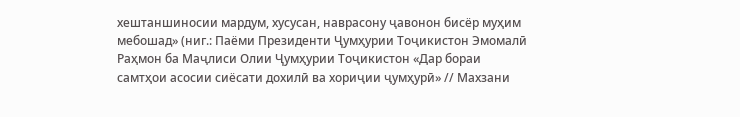хештаншиносии мардум, хусусан, наврасону ҷавонон бисёр муҳим мебошад» (ниг.: Паёми Президенти Ҷумҳурии Тоҷикистон Эмомалӣ Раҳмон ба Маҷлиси Олии Ҷумҳурии Тоҷикистон «Дар бораи самтҳои асосии сиёсати дохилӣ ва хориҷии ҷумҳурӣ» // Махзани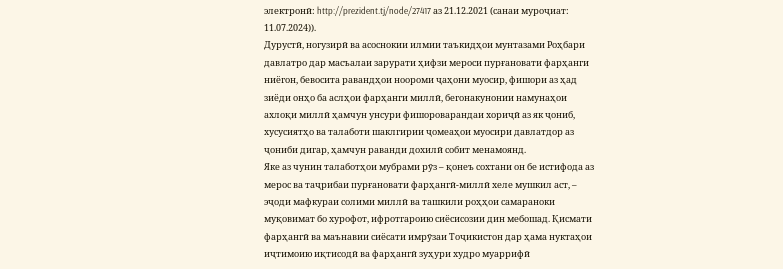электронӣ: http://prezident.tj/node/27417 аз 21.12.2021 (санаи муроҷиат: 11.07.2024)).
Дурустӣ, ногузирӣ ва асоснокии илмии таъкидҳои мунтазами Роҳбари давлатро дар масъалаи зарурати ҳифзи мероси пурғановати фарҳанги ниёгон, бевосита равандҳои ноороми ҷаҳони муосир, фишори аз ҳад зиёди онҳо ба аслҳои фарҳанги миллӣ, бегонакунонии намунаҳои ахлоқи миллӣ ҳамчун унсури фишороварандаи хориҷӣ аз як ҷониб, хусусиятҳо ва талаботи шаклгирии ҷомеаҳои муосири давлатдор аз ҷониби дигар, ҳамчун раванди дохилӣ собит менамоянд.
Яке аз чунин талаботҳои мубрами рӯз – қонеъ сохтани он бе истифода аз мерос ва таҷрибаи пурғановати фарҳангӣ-миллӣ хеле мушкил аст, – эҷоди мафкураи солими миллӣ ва ташкили роҳҳои самараноки муқовимат бо хурофот, ифротгароию сиёсисозии дин мебошад. Қисмати фарҳангӣ ва маънавии сиёсати имрӯзаи Тоҷикистон дар ҳама нуктаҳои иҷтимоию иқтисодӣ ва фарҳангӣ зуҳури худро муаррифӣ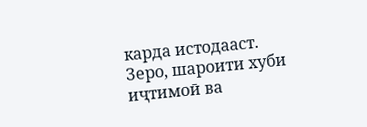карда истодааст. Зеро, шароити хуби иҷтимоӣ ва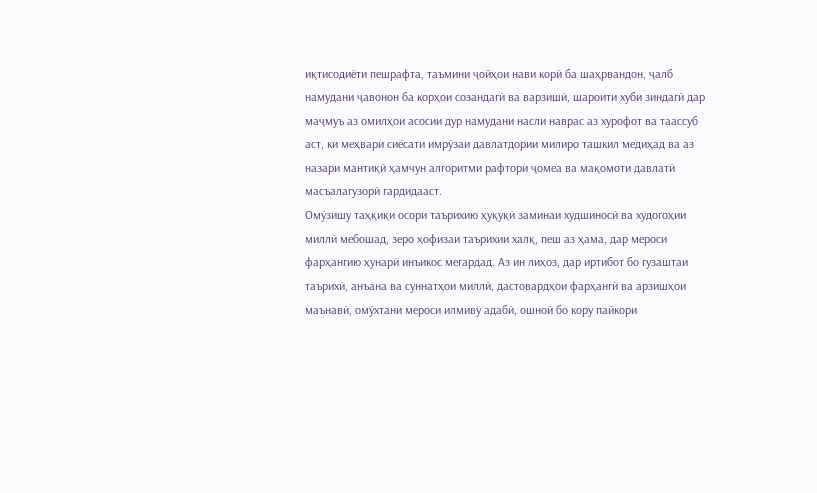иқтисодиёти пешрафта, таъмини ҷойҳои нави корӣ ба шаҳрвандон, ҷалб намудани ҷавонон ба корҳои созандагӣ ва варзишӣ, шароити хуби зиндагӣ дар маҷмуъ аз омилҳои асосии дур намудани насли наврас аз хурофот ва таассуб аст, ки меҳвари сиёсати имрӯзаи давлатдории милиро ташкил медиҳад ва аз назари мантиқӣ ҳамчун алгоритми рафтори ҷомеа ва мақомоти давлатӣ масъалагузорӣ гардидааст.
Омӯзишу таҳқиқи осори таърихию ҳуқуқӣ заминаи худшиносӣ ва худогоҳии миллӣ мебошад, зеро ҳофизаи таърихии халқ, пеш аз ҳама, дар мероси фарҳангию ҳунарӣ инъикос мегардад. Аз ин лиҳоз, дар иртибот бо гузаштаи таърихӣ, анъана ва суннатҳои миллӣ, дастовардҳои фарҳангӣ ва арзишҳои маънавӣ, омӯхтани мероси илмиву адабӣ, ошноӣ бо кору пайкори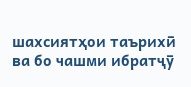шахсиятҳои таърихӣ ва бо чашми ибратҷӯ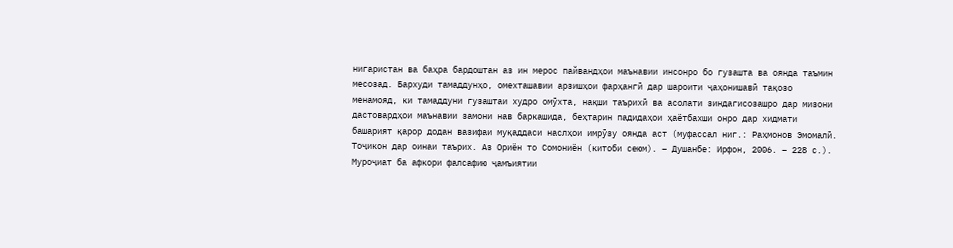нигаристан ва баҳра бардоштан аз ин мерос пайвандҳои маънавии инсонро бо гузашта ва оянда таъмин месозад. Бархуди тамаддунҳо, омехташавии арзишҳои фарҳангӣ дар шароити ҷаҳонишавӣ тақозо менамояд, ки тамаддуни гузаштаи худро омӯхта, нақши таърихӣ ва асолати зиндагисозашро дар мизони дастовардҳои маънавии замони нав баркашида, беҳтарин падидаҳои ҳаётбахши онро дар хидмати башарият қарор додан вазифаи муқаддаси наслҳои имрӯзу оянда аст (муфассал ниг.: Раҳмонов Эмомалӣ. Тоҷикон дар оинаи таърих. Аз Ориён то Сомониён (китоби сеюм). – Душанбе: Ирфон, 2006. – 228 с.). Муроҷиат ба афкори фалсафию ҷамъиятии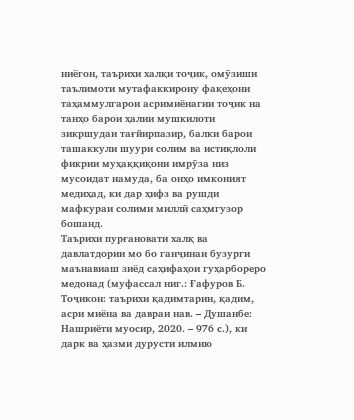ниёгон, таърихи халқи тоҷик, омӯзиши таълимоти мутафаккирону фақеҳони таҳаммулгарои асримиёнагии тоҷик на танҳо барои ҳалии мушкилоти зикршудаи тағйирпазир, балки барои ташаккули шуури солим ва истиқлоли фикрии муҳаққиқони имрӯза низ мусоидат намуда, ба онҳо имконият медиҳад, ки дар ҳифз ва рушди мафкураи солими миллӣ саҳмгузор бошанд.
Таърихи пурғановати халқ ва давлатдории мо бо ганҷинаи бузурги маънавиаш зиёд саҳифаҳои гуҳарбореро медонад (муфассал ниг.: Ғафуров Б. Тоҷикон: таърихи қадимтарин, қадим, асри миёна ва давраи нав. – Душанбе: Нашриёти муосир, 2020. – 976 с.), ки дарк ва ҳазми дурусти илмию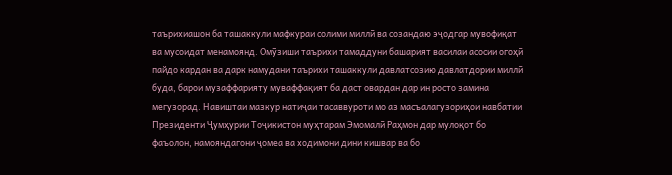таърихиашон ба ташаккули мафкураи солими миллӣ ва созандаю эҷодгар мувофиқат ва мусоидат менамоянд. Омӯзиши таърихи тамаддуни башарият василаи асосии огоҳӣ пайдо кардан ва дарк намудани таърихи ташаккули давлатсозию давлатдории миллӣ буда, барои музаффарияту муваффақият ба даст овардан дар ин росто замина мегузорад. Навиштаи мазкур натиҷаи тасаввуроти мо аз масъалагузориҳои навбатии Президенти Ҷумҳурии Тоҷикистон муҳтарам Эмомалӣ Раҳмон дар мулоқот бо фаъолон, намояндагони ҷомеа ва ходимони дини кишвар ва бо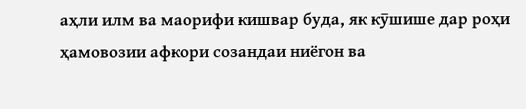аҳли илм ва маорифи кишвар буда, як кӯшише дар роҳи ҳамовозии афкори созандаи ниёгон ва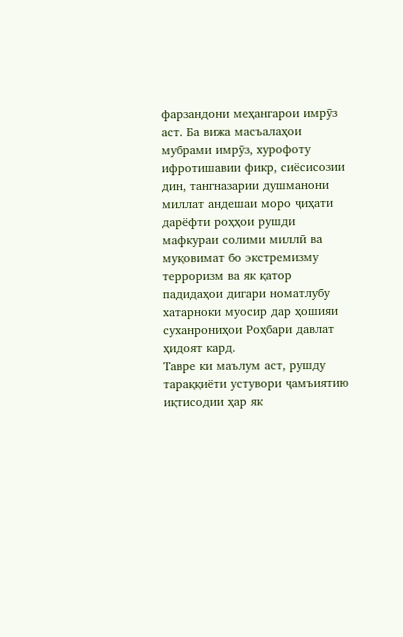фарзандони меҳангарои имрӯз аст. Ба вижа масъалаҳои мубрами имрӯз, хурофоту ифротишавии фикр, сиёсисозии дин, тангназарии душманони миллат андешаи моро ҷиҳати дарёфти роҳҳои рушди мафкураи солими миллӣ ва муқовимат бо экстремизму терроризм ва як қатор падидаҳои дигари номатлубу хатарноки муосир дар ҳошияи суханрониҳои Роҳбари давлат ҳидоят кард.
Тавре ки маълум аст, рушду тараққиёти устувори ҷамъиятию иқтисодии ҳар як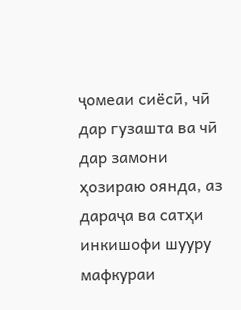ҷомеаи сиёсӣ, чӣ дар гузашта ва чӣ дар замони ҳозираю оянда, аз дараҷа ва сатҳи инкишофи шууру мафкураи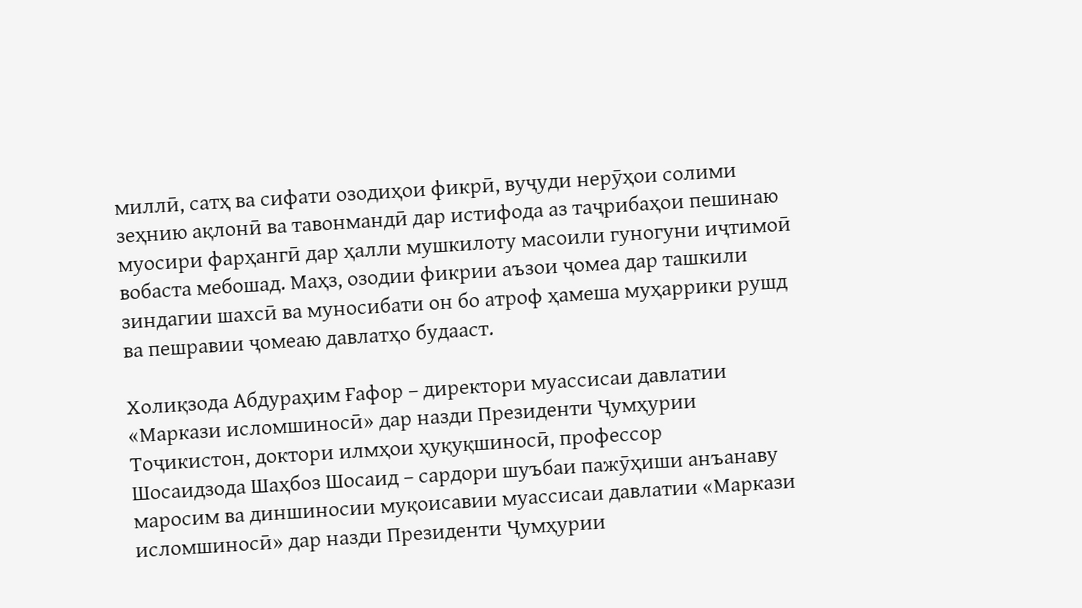миллӣ, сатҳ ва сифати озодиҳои фикрӣ, вуҷуди нерӯҳои солими зеҳнию ақлонӣ ва тавонмандӣ дар истифода аз таҷрибаҳои пешинаю муосири фарҳангӣ дар ҳалли мушкилоту масоили гуногуни иҷтимоӣ вобаста мебошад. Маҳз, озодии фикрии аъзои ҷомеа дар ташкили зиндагии шахсӣ ва муносибати он бо атроф ҳамеша муҳаррики рушд ва пешравии ҷомеаю давлатҳо будааст.

Холиқзода Абдураҳим Ғафор – директори муассисаи давлатии «Маркази исломшиносӣ» дар назди Президенти Ҷумҳурии Тоҷикистон, доктори илмҳои ҳуқуқшиносӣ, профессор
Шосаидзода Шаҳбоз Шосаид – сардори шуъбаи пажӯҳиши анъанаву маросим ва диншиносии муқоисавии муассисаи давлатии «Маркази исломшиносӣ» дар назди Президенти Ҷумҳурии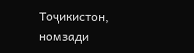Тоҷикистон, номзади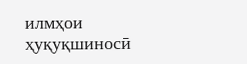илмҳои ҳуқуқшиносӣ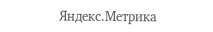Яндекс.Метрика